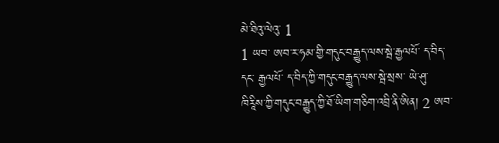མེ་ཐིའུ་ལེའུ་ 1
1 ཡབ་ ཨབ་ར་ཧམ་གྱི་གདུང་བརྒྱུད་ལས་སྦེ་རྒྱལཔོ་ ད་བིད་དང་ རྒྱལཔོ་ ད་བིད་ཀྱི་གདུང་བརྒྱུད་ལས་སྦེ་སྲས་ ཡེ་ཤུ་ཁིརཱིས་ཀྱི་གདུང་བརྒྱུད་ཀྱི་ཐོ་ཡིག་གཅིག་འབྲི་ནི་ཨིན། 2 ཨབ་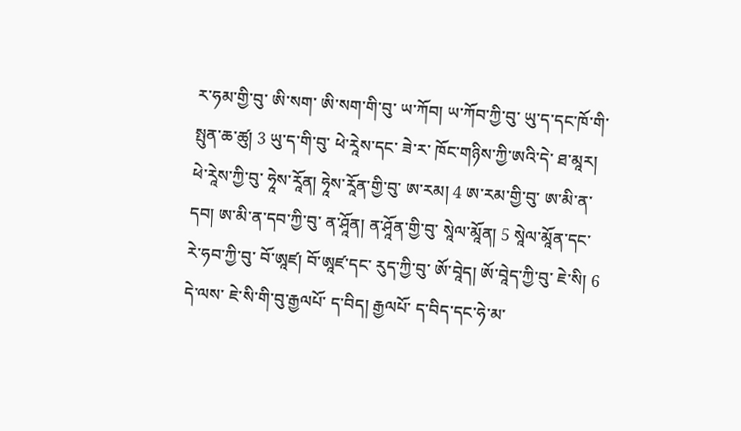ར་ཧམ་གྱི་བུ་ ཨི་སག་ ཨི་སག་གི་བུ་ ཡ་ཀོབ། ཡ་ཀོབ་ཀྱི་བུ་ ཡུ་ད་དང་ཁོ་གི་སྤུན་ཆ་ཚུ། 3 ཡུ་ད་གི་བུ་ ཕེ་རཱེས་དང་ ཟེ་ར་ ཁོང་གཉིས་ཀྱི་ཨའི་དེ་ ཐ་མཱར། ཕེ་རཱེས་ཀྱི་བུ་ ཧཱེས་རཱོན། ཧཱེས་རཱོན་གྱི་བུ་ ཨ་རམ། 4 ཨ་རམ་གྱི་བུ་ ཨ་མི་ན་དབ། ཨ་མི་ན་དབ་ཀྱི་བུ་ ན་ཤཱོན། ན་ཤཱོན་གྱི་བུ་ སཱེལ་མཱོན། 5 སཱེལ་མཱོན་དང་ རེ་ཧབ་ཀྱི་བུ་ བོ་ཨཱཛ། བོ་ཨཱཛ་དང་ རུད་ཀྱི་བུ་ ཨོ་བཱེད། ཨོ་བཱེད་ཀྱི་བུ་ ཇེ་སི། 6 དེ་ལས་ ཇེ་སི་གི་བུ་རྒྱལཔོ་ ད་བིད། རྒྱལཔོ་ ད་བིད་དང་ཧེ་མ་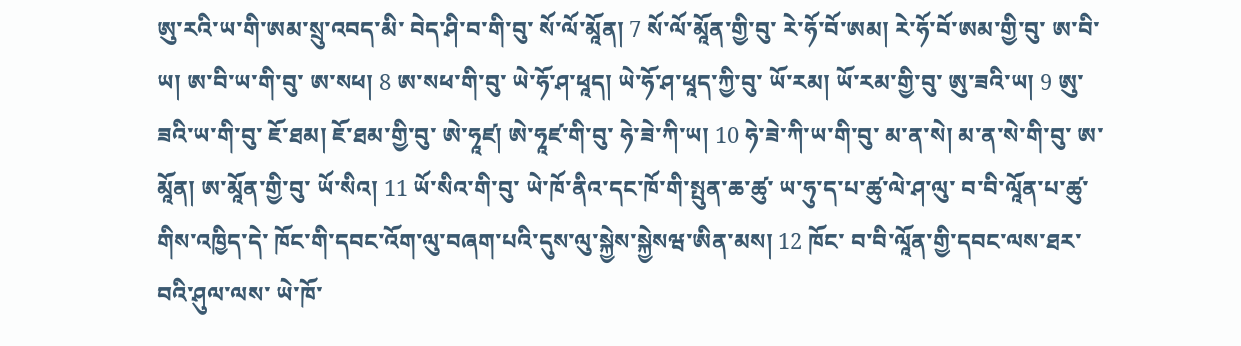ཨུ་རའི་ཡ་གི་ཨམ་སྲུ་འབད་མི་ བེད་ཤི་བ་གི་བུ་ སོ་ལོ་མཱོན། 7 སོ་ལོ་མཱོན་གྱི་བུ་ རེ་ཧོ་བོ་ཨམ། རེ་ཧོ་བོ་ཨམ་གྱི་བུ་ ཨ་བི་ཡ། ཨ་བི་ཡ་གི་བུ་ ཨ་སཕ། 8 ཨ་སཕ་གི་བུ་ ཡེ་ཧོ་ཤ་ཕཱད། ཡེ་ཧོ་ཤ་ཕཱད་ཀྱི་བུ་ ཡོ་རམ། ཡོ་རམ་གྱི་བུ་ ཨུ་ཟའི་ཡ། 9 ཨུ་ཟའི་ཡ་གི་བུ་ ཇོ་ཐམ། ཇོ་ཐམ་གྱི་བུ་ ཨེ་ཧཱཛ། ཨེ་ཧཱཛ་གི་བུ་ ཧེ་ཟེ་ཀི་ཡ། 10 ཧེ་ཟེ་ཀི་ཡ་གི་བུ་ མ་ན་སེ། མ་ན་སེ་གི་བུ་ ཨ་མཱོན། ཨ་མཱོན་གྱི་བུ་ ཡོ་སིའ། 11 ཡོ་སིའ་གི་བུ་ ཡེ་ཁོ་ནིའ་དང་ཁོ་གི་སྤུན་ཆ་ཚུ་ ཡ་ཧུ་ད་པ་ཚུ་ལེ་ཤ་ལུ་ བ་བི་ལཱོན་པ་ཚུ་གིས་འཁྱིད་དེ་ ཁོང་གི་དབང་འོག་ལུ་བཞག་པའི་དུས་ལུ་སྐྱེས་སྐྱེསཝ་ཨིན་མས། 12 ཁོང་ བ་བི་ལཱོན་གྱི་དབང་ལས་ཐར་བའི་ཤུལ་ལས་ ཡེ་ཁོ་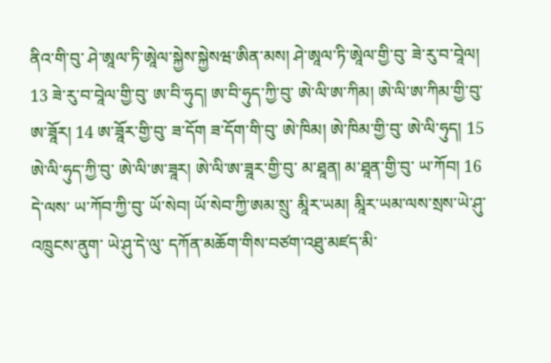ནིའ་གི་བུ་ ཤེ་ཨཱལ་ཏི་ཨཱེལ་སྐྱེས་སྐྱེསཝ་ཨིན་མས། ཤེ་ཨཱལ་ཏི་ཨཱེལ་གྱི་བུ་ ཟེ་རུ་བ་བཱེལ། 13 ཟེ་རུ་བ་བཱེལ་གྱི་བུ་ ཨ་བི་ཧུད། ཨ་བི་ཧུད་ཀྱི་བུ་ ཨེ་ལི་ཨ་ཀིམ། ཨེ་ལི་ཨ་ཀིམ་གྱི་བུ་ ཨ་ཟཱོར། 14 ཨ་ཟཱོར་གྱི་བུ་ ཟ་དོག ཟ་དོག་གི་བུ་ ཨེ་ཁིམ། ཨེ་ཁིམ་གྱི་བུ་ ཨེ་ལི་ཧུད། 15 ཨེ་ལི་ཧུད་ཀྱི་བུ་ ཨེ་ལི་ཨ་ཟཱར། ཨེ་ལི་ཨ་ཟཱར་གྱི་བུ་ མ་ཐཱན། མ་ཐཱན་གྱི་བུ་ ཡ་ཀོབ། 16 དེ་ལས་ ཡ་ཀོབ་ཀྱི་བུ་ ཡོ་སེབ། ཡོ་སེབ་ཀྱི་ཨམ་སྲུ་ མཱིར་ཡམ། མཱིར་ཡམ་ལས་སྲས་ཡེ་ཤུ་འཁྲུངས་ནུག་ ཡེ་ཤུ་དེ་ལུ་ དཀོན་མཆོག་གིས་བཙག་འཐུ་མཛད་མི་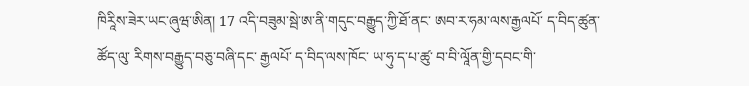ཁིརཱིས་ཟེར་ཡང་ཞུཝ་ཨིན། 17 འདི་བཟུམ་སྦེ་ཨ་ནི་གདུང་བརྒྱུད་ཀྱི་ཐོ་ནང་ ཨབ་ར་ཧམ་ལས་རྒྱལཔོ་ ད་བིད་ཚུན་ཚོད་ལུ་ རིགས་བརྒྱུད་བཅུ་བཞི་དང་ རྒྱལཔོ་ ད་བིད་ལས་ཁོང་ ཡ་ཧུ་ད་པ་ཚུ་ བ་བི་ལཱོན་གྱི་དབང་གི་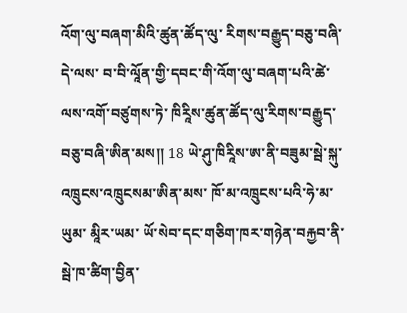འོག་ལུ་བཞག་མིའི་ཚུན་ཚོད་ལུ་ རིགས་བརྒྱུད་བཅུ་བཞི་ དེ་ལས་ བ་བི་ལཱོན་གྱི་དབང་གི་འོག་ལུ་བཞག་པའི་ཚེ་ལས་འགོ་བཙུགས་ཏེ་ ཁིརཱིས་ཚུན་ཚོད་ལུ་རིགས་བརྒྱུད་བཅུ་བཞི་ཨིན་མས།། 18 ཡེ་ཤུ་ཁིརཱིས་ཨ་ནི་བཟུམ་སྦེ་སྐུ་འཁྲུངས་འཁྲུངསམ་ཨིན་མས་ ཁོ་མ་འཁྲུངས་པའི་ཧེ་མ་ ཡུམ་ མཱིར་ཡམ་ ཡོ་སེབ་དང་གཅིག་ཁར་གཉེན་བརྐྱབ་ནི་སྦེ་ཁ་ཚིག་བྱིན་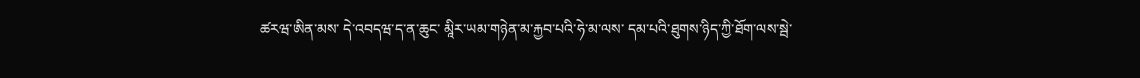ཚརཝ་ཨིན་མས་ དེ་འབདཝ་ད་ན་ཆུང་ མཱིར་ཡམ་གཉེན་མ་རྐྱབ་པའི་ཧེ་མ་ལས་ དམ་པའི་ཐུགས་ཉིད་ཀྱི་ཐོག་ལས་སྦེ་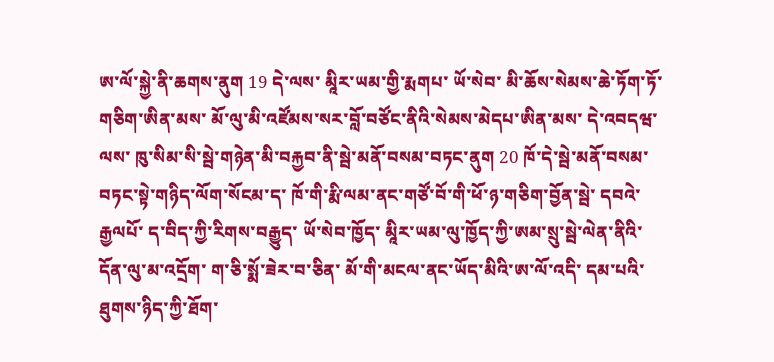ཨ་ལོ་སྐྱེ་ནི་ཆགས་ནུག 19 དེ་ལས་ མཱིར་ཡམ་གྱི་རྨགཔ་ ཡོ་སེབ་ མི་ཆོས་སེམས་ཆེ་ཏོག་ཏོ་གཅིག་ཨིན་མས་ མོ་ལུ་མི་འཛོམས་སར་བློ་བཙོང་ནིའི་སེམས་མེདཔ་ཨིན་མས་ དེ་འབདཝ་ལས་ ཁུ་སིམ་སི་སྦེ་གཉེན་མི་བརྐྱབ་ནི་སྦེ་མནོ་བསམ་བཏང་ནུག 20 ཁོ་དེ་སྦེ་མནོ་བསམ་བཏང་སྟེ་གཉིད་ལོག་སོངམ་ད་ ཁོ་གི་རྨི་ལམ་ནང་གཙོ་བོ་གི་ཕོ་ཉ་གཅིག་བྱོན་སྦེ་ དབའེ་ རྒྱལཔོ་ ད་བིད་ཀྱི་རིགས་བརྒྱུད་ ཡོ་སེབ་ཁྱོད་ མཱིར་ཡམ་ལུ་ཁྱོད་ཀྱི་ཨམ་སྲུ་སྦེ་ལེན་ནིའི་དོན་ལུ་མ་འདྲོག་ ག་ཅི་སྨོ་ཟེར་བ་ཅིན་ མོ་གི་མངལ་ནང་ཡོད་མིའི་ཨ་ལོ་འདི་ དམ་པའི་ཐུགས་ཉིད་ཀྱི་ཐོག་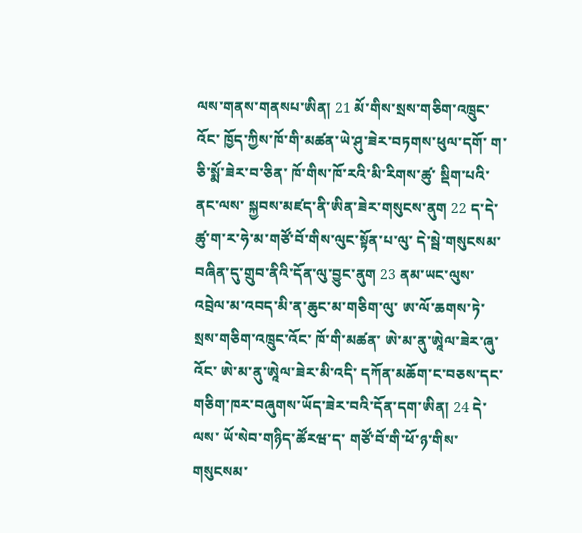ལས་གནས་གནསཔ་ཨིན། 21 མོ་གིས་སྲས་གཅིག་འཁྲུང་འོང་ ཁྱོད་ཀྱིས་ཁོ་གི་མཚན་ཡེ་ཤུ་ཟེར་བཏགས་ཕུལ་དགོ་ ག་ཅི་སྨོ་ཟེར་བ་ཅིན་ ཁོ་གིས་ཁོ་རའི་མི་རིགས་ཚུ་ སྡིག་པའི་ནང་ལས་ སྐྱབས་མཛད་ནི་ཨིན་ཟེར་གསུངས་ནུག 22 ད་དེ་ཚུ་ག་ར་ཧེ་མ་གཙོ་བོ་གིས་ལུང་སྟོན་པ་ལུ་ དེ་སྦེ་གསུངསམ་བཞིན་དུ་གྲུབ་ནིའི་དོན་ལུ་བྱུང་ནུག 23 ནམ་ཡང་ལུས་འབྲེལ་མ་འབད་མི་ན་ཆུང་མ་གཅིག་ལུ་ ཨ་ལོ་ཆགས་ཏེ་སྲས་གཅིག་འཁྲུང་འོང་ ཁོ་གི་མཚན་ ཨེ་མ་ནུ་ཨཱེལ་ཟེར་ཞུ་འོང་ ཨེ་མ་ནུ་ཨཱེལ་ཟེར་མི་འདི་ དཀོན་མཆོག་ང་བཅས་དང་གཅིག་ཁར་བཞུགས་ཡོད་ཟེར་བའི་དོན་དག་ཨིན། 24 དེ་ལས་ ཡོ་སེབ་གཉིད་ཚོརཝ་ད་ གཙོ་བོ་གི་ཕོ་ཉ་གིས་གསུངསམ་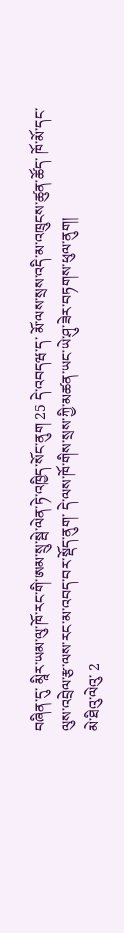བཞིན་དུ་ མཱིར་ཡམ་ལུ་ཁོ་རང་གི་ཨམ་སྲུ་སྦེ་ལེན་ཏེ་འཁྱིད་སོང་ནུག 25 དེ་འབདཝ་ད་ མོ་ལས་སྲས་འདི་མ་འཁྲུངས་ཚུན་ཚོད་ ཁོ་མོ་དང་ལུས་འབྲེལ་རྩ་ལས་རང་མ་འབད་བར་སྡོད་ནུག་ དེ་ལས་ཁོ་གིས་སྲས་ཀྱི་མཚན་ཡང་ཡེ་ཤུ་ཟེར་བཏགས་ཕུལ་ནུག།
མེ་ཐིའུ་ལེའུ་ 2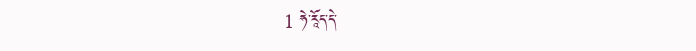1 ཧེ་རཱོད་དེ་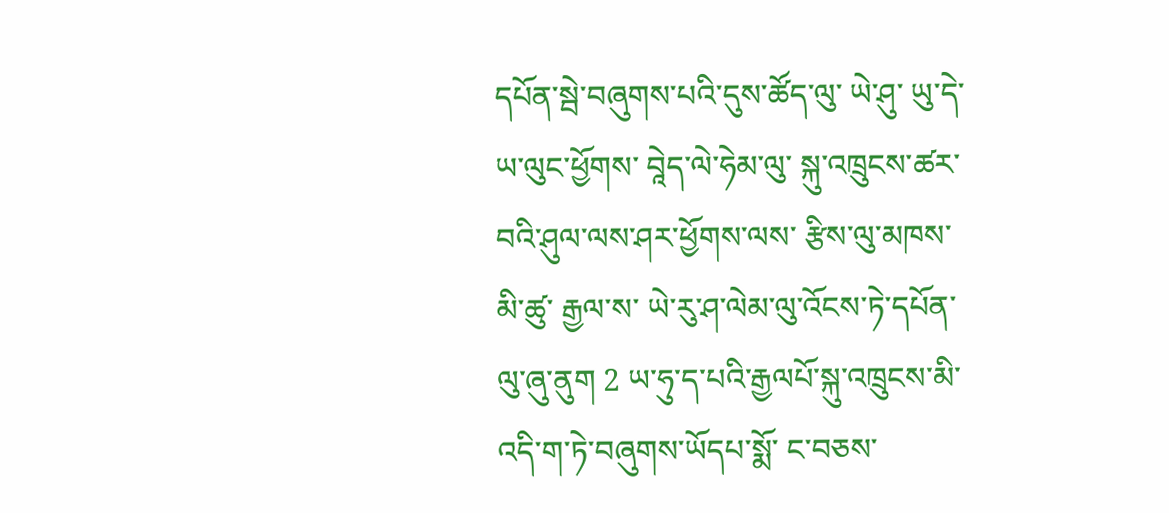དཔོན་སྦེ་བཞུགས་པའི་དུས་ཚོད་ལུ་ ཡེ་ཤུ་ ཡུ་དེ་ཡ་ལུང་ཕྱོགས་ བཱེད་ལེ་ཧེམ་ལུ་ སྐུ་འཁྲུངས་ཚར་བའི་ཤུལ་ལས་ཤར་ཕྱོགས་ལས་ རྩིས་ལུ་མཁས་མི་ཚུ་ རྒྱལ་ས་ ཡེ་རུ་ཤ་ལེམ་ལུ་འོངས་ཏེ་དཔོན་ལུ་ཞུ་ནུག 2 ཡ་ཧུ་ད་པའི་རྒྱལཔོ་སྐུ་འཁྲུངས་མི་འདི་ག་ཏེ་བཞུགས་ཡོདཔ་སྨོ་ ང་བཅས་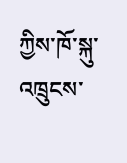ཀྱིས་ཁོ་སྐུ་འཁྲུངས་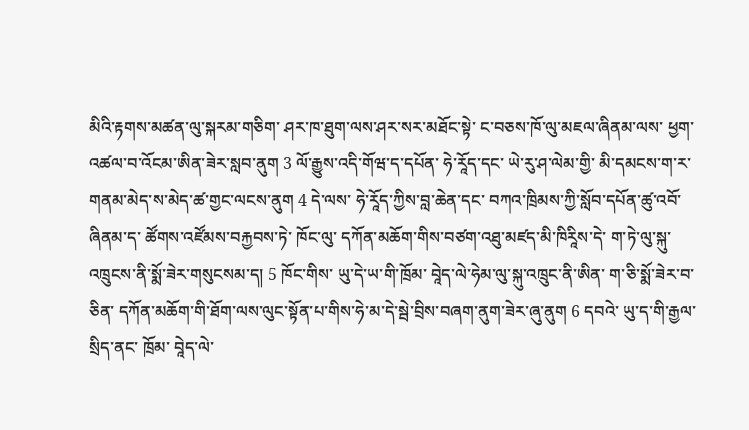མིའི་རྟགས་མཚན་ལུ་སྐརམ་གཅིག་ ཤར་ཁ་ཐུག་ལས་ཤར་སར་མཐོང་སྟེ་ ང་བཅས་ཁོ་ལུ་མཇལ་ཞིནམ་ལས་ ཕྱག་འཚལ་བ་འོངམ་ཨིན་ཟེར་སླབ་ནུག 3 ལོ་རྒྱུས་འདི་གོཝ་ད་དཔོན་ ཧེ་རཱོད་དང་ ཡེ་རུ་ཤ་ལེམ་གྱི་ མི་དམངས་ག་ར་གནམ་མེད་ས་མེད་ཚ་གྱང་ལངས་ནུག 4 དེ་ལས་ ཧེ་རཱོད་ཀྱིས་བླ་ཆེན་དང་ བཀའ་ཁྲིམས་ཀྱི་སློབ་དཔོན་ཚུ་འབོ་ཞིནམ་ད་ ཚོགས་འཛོམས་བརྐྱབས་ཏེ་ ཁོང་ལུ་ དཀོན་མཆོག་གིས་བཙག་འཐུ་མཛད་མི་ཁིརཱིས་དེ་ ག་ཏེ་ལུ་སྐུ་འཁྲུངས་ནི་སྨོ་ཟེར་གསུངསམ་ད། 5 ཁོང་གིས་ ཡུ་དེ་ཡ་གི་ཁྲོམ་ བཱེད་ལེ་ཧེམ་ལུ་སྐུ་འཁྲུང་ནི་ཨིན་ ག་ཅི་སྨོ་ཟེར་བ་ཅིན་ དཀོན་མཆོག་གི་ཐོག་ལས་ལུང་སྟོན་པ་གིས་ཧེ་མ་དེ་སྦེ་བྲིས་བཞག་ནུག་ཟེར་ཞུ་ནུག 6 དབའེ་ ཡུ་ད་གི་རྒྱལ་སྲིད་ནང་ ཁྲོམ་ བཱེད་ལེ་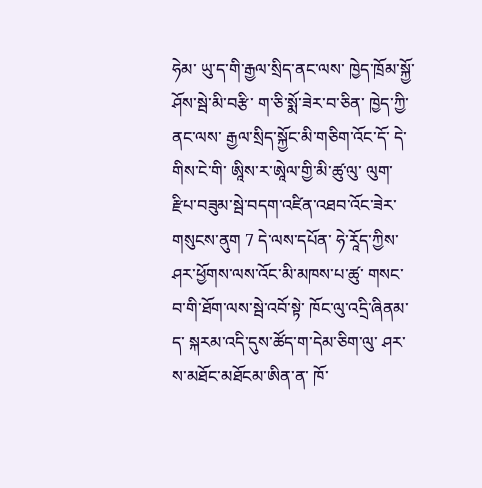ཧེམ་ ཡུ་ད་གི་རྒྱལ་སྲིད་ནང་ལས་ ཁྱེད་ཁྲོམ་སྐྱོ་ཤོས་སྦེ་མི་བརྩི་ ག་ཅི་སྨོ་ཟེར་བ་ཅིན་ ཁྱེད་ཀྱི་ནང་ལས་ རྒྱལ་སྲིད་སྐྱོང་མི་གཅིག་འོང་དོ་ དེ་གིས་ངེ་གི་ ཨཱིས་ར་ཨཱེལ་གྱི་མི་ཚུ་ལུ་ ལུག་རྫིཔ་བཟུམ་སྦེ་བདག་འཛིན་འཐབ་འོང་ཟེར་གསུངས་ནུག 7 དེ་ལས་དཔོན་ ཧེ་རཱོད་ཀྱིས་ ཤར་ཕྱོགས་ལས་འོང་མི་མཁས་པ་ཚུ་ གསང་བ་གི་ཐོག་ལས་སྦེ་འབོ་སྟེ་ ཁོང་ལུ་འདྲི་ཞིནམ་ད་ སྐརམ་འདི་དུས་ཚོད་ག་དེམ་ཅིག་ལུ་ ཤར་ས་མཐོང་མཐོངམ་ཨིན་ན་ ཁོ་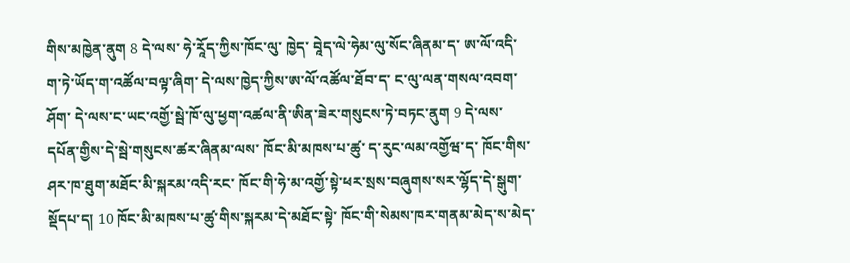གིས་མཁྱེན་ནུག 8 དེ་ལས་ ཧེ་རཱོད་ཀྱིས་ཁོང་ལུ་ ཁྱེད་ བཱེད་ལེ་ཧེམ་ལུ་སོང་ཞིནམ་ད་ ཨ་ལོ་འདི་ག་ཏེ་ཡོད་ག་འཚོལ་བལྟ་ཞིག་ དེ་ལས་ཁྱེད་ཀྱིས་ཨ་ལོ་འཚོལ་ཐོབ་ད་ ང་ལུ་ལན་གསལ་འབག་ཤོག་ དེ་ལས་ང་ཡང་འགྱོ་སྦེ་ཁོ་ལུ་ཕྱག་འཚལ་ནི་ཨིན་ཟེར་གསུངས་ཏེ་བཏང་ནུག 9 དེ་ལས་དཔོན་གྱིས་དེ་སྦེ་གསུངས་ཚར་ཞིནམ་ལས་ ཁོང་མི་མཁས་པ་ཚུ་ ད་རུང་ལམ་འགྱོཝ་ད་ ཁོང་གིས་ཤར་ཁ་ཐུག་མཐོང་མི་སྐརམ་འདི་རང་ ཁོང་གི་ཧེ་མ་འགྱོ་སྟེ་ཕར་སྲས་བཞུགས་སར་ལྷོད་དེ་སྒུག་སྡོདཔ་ད། 10 ཁོང་མི་མཁས་པ་ཚུ་གིས་སྐརམ་དེ་མཐོང་སྟེ་ ཁོང་གི་སེམས་ཁར་གནམ་མེད་ས་མེད་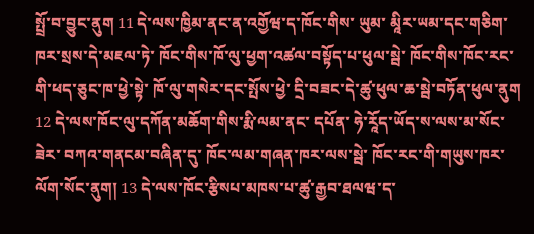སྤྲོ་བ་བྱུང་ནུག 11 དེ་ལས་ཁྱིམ་ནང་ན་འགྱོཝ་ད་ཁོང་གིས་ ཡུམ་ མཱིར་ཡམ་དང་གཅིག་ཁར་སྲས་དེ་མཇལ་ཏེ་ ཁོང་གིས་ཁོ་ལུ་ཕྱག་འཚལ་བསྟོད་པ་ཕུལ་སྦེ་ ཁོང་གིས་ཁོང་རང་གི་ཕད་ཅུང་ཁ་ཕྱེ་སྟེ་ ཁོ་ལུ་གསེར་དང་སྤོས་ཕྱེ་ དྲི་བཟང་དེ་ཚུ་ཕུལ་ཆ་སྦེ་བཏོན་ཕུལ་ནུག 12 དེ་ལས་ཁོང་ལུ་དཀོན་མཆོག་གིས་རྨི་ལམ་ནང་ དཔོན་ ཧེ་རཱོད་ཡོད་ས་ལས་མ་སོང་ཟེར་ བཀའ་གནངམ་བཞིན་དུ་ ཁོང་ལམ་གཞན་ཁར་ལས་སྦེ་ ཁོང་རང་གི་གཡུས་ཁར་ལོག་སོང་ནུག། 13 དེ་ལས་ཁོང་རྩིསཔ་མཁས་པ་ཚུ་རྒྱབ་ཐལཝ་ད་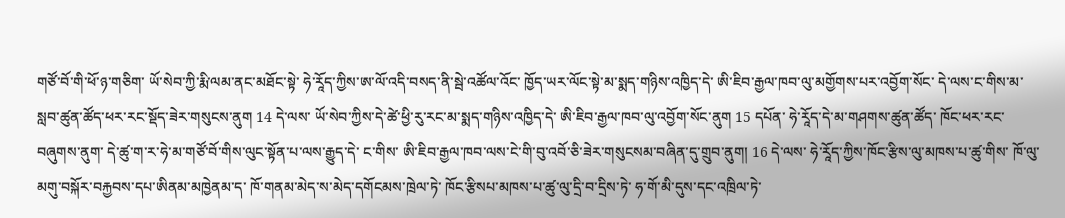གཙོ་བོ་གི་ཕོ་ཉ་གཅིག་ ཡོ་སེབ་ཀྱི་རྨི་ལམ་ནང་མཐོང་སྟེ་ ཧེ་རཱོད་ཀྱིས་ཨ་ལོ་འདི་བསད་ནི་སྦེ་འཚོལ་འོང་ ཁྱོད་ཡར་ལོང་སྟེ་མ་སྨད་གཉིས་འཁྱིད་དེ་ ཨི་ཇིབ་རྒྱལ་ཁབ་ལུ་མགྱོགས་པར་འབྱོག་སོང་ དེ་ལས་ང་གིས་མ་སླབ་ཚུན་ཚོད་ཕར་རང་སྡོད་ཟེར་གསུངས་ནུག 14 དེ་ལས་ ཡོ་སེབ་ཀྱིས་དེ་ཚེ་ཕྱི་རུ་རང་མ་སྨད་གཉིས་འཁྱིད་དེ་ ཨི་ཇིབ་རྒྱལ་ཁབ་ལུ་འབྱོག་སོང་ནུག 15 དཔོན་ ཧེ་རཱོད་དེ་མ་གཤགས་ཚུན་ཚོད་ ཁོང་ཕར་རང་བཞུགས་ནུག་ དེ་ཚུ་ག་ར་ཧེ་མ་གཙོ་བོ་གིས་ལུང་སྟོན་པ་ལས་རྒྱུད་དེ་ ང་གིས་ ཨི་ཇིབ་རྒྱལ་ཁབ་ལས་ངེ་གི་བུ་འབོ་ཅི་ཟེར་གསུངསམ་བཞིན་དུ་གྲུབ་ནུག། 16 དེ་ལས་ ཧེ་རཱོད་ཀྱིས་ཁོང་རྩིས་ལུ་མཁས་པ་ཚུ་གིས་ ཁོ་ལུ་མགུ་བསྐོར་བརྐྱབས་དཔ་ཨིནམ་མཁྱེནམ་ད་ ཁོ་གནམ་མེད་ས་མེད་དགོངམས་ཁྲེལ་ཏེ་ ཁོང་རྩིསཔ་མཁས་པ་ཚུ་ལུ་དྲི་བ་དྲིས་ཏེ་ ཧ་གོ་མི་དུས་དང་འཁྲིལ་ཏེ་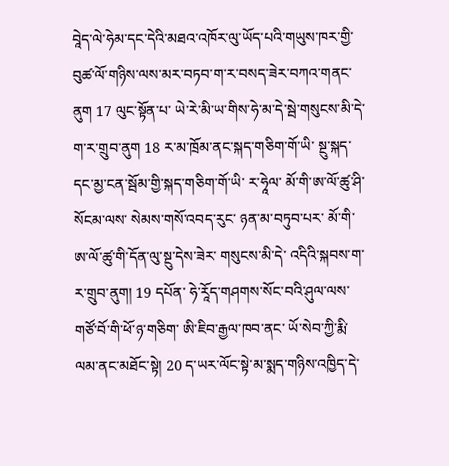བཱེད་ལེ་ཧེམ་དང་དེའི་མཐའ་འཁོར་ལུ་ཡོད་པའི་གཡུས་ཁར་གྱི་ བུཚ་ལོ་གཉིས་ལས་མར་བཏབ་ག་ར་བསད་ཟེར་བཀའ་གནང་ནུག 17 ལུང་སྟོན་པ་ ཡེ་རེ་མི་ཡ་གིས་ཧེ་མ་དེ་སྦེ་གསུངས་མི་དེ་ག་ར་གྲུབ་ནུག 18 ར་མ་ཁྲོམ་ནང་སྐད་གཅིག་གོ་ཡི་ སྔུ་སྐད་དང་མྱ་ངན་སྦོམ་གྱི་སྐད་གཅིག་གོ་ཡི་ ར་ཧཱེལ་ མོ་གི་ཨ་ལོ་ཚུ་ཤི་སོངམ་ལས་ སེམས་གསོ་འབད་རུང་ ཉན་མ་བཏུབ་པར་ མོ་གི་ཨ་ལོ་ཚུ་གི་དོན་ལུ་སྔུ་དེས་ཟེར་ གསུངས་མི་དེ་ འདིའི་སྐབས་ག་ར་གྲུབ་ནུག། 19 དཔོན་ ཧེ་རཱོད་གཤགས་སོང་བའི་ཤུལ་ལས་ གཙོ་བོ་གི་ཕོ་ཉ་གཅིག་ ཨི་ཇིབ་རྒྱལ་ཁབ་ནང་ ཡོ་སེབ་ཀྱི་རྨི་ལམ་ནང་མཐོང་སྟེ། 20 ད་ཡར་ལོང་སྟེ་མ་སྨད་གཉིས་འཁྱིད་དེ་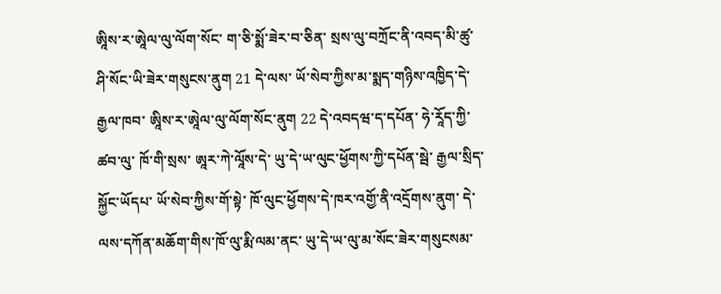ཨཱིས་ར་ཨཱེལ་ལུ་ལོག་སོང་ ག་ཅི་སྨོ་ཟེར་བ་ཅིན་ སྲས་ལུ་བཀྲོང་ནི་འབད་མི་ཚུ་ཤི་སོང་ཡི་ཟེར་གསུངས་ནུག 21 དེ་ལས་ ཡོ་སེབ་ཀྱིས་མ་སྨད་གཉིས་འཁྱིད་དེ་ རྒྱལ་ཁབ་ ཨཱིས་ར་ཨཱེལ་ལུ་ལོག་སོང་ནུག 22 དེ་འབདཝ་ད་དཔོན་ ཧེ་རཱོད་ཀྱི་ཚབ་ལུ་ ཁོ་གི་སྲས་ ཨཱར་ཀེ་ལཱོས་དེ་ ཡུ་དེ་ཡ་ལུང་ཕྱོགས་ཀྱི་དཔོན་སྦེ་ རྒྱལ་སྲིད་སྐྱོང་ཡོདཔ་ ཡོ་སེབ་ཀྱིས་གོ་སྟེ་ ཁོ་ལུང་ཕྱོགས་དེ་ཁར་འགྱོ་ནི་འདྲོགས་ནུག་ དེ་ལས་དཀོན་མཆོག་གིས་ཁོ་ལུ་རྨི་ལམ་ནང་ ཡུ་དེ་ཡ་ལུ་མ་སོང་ཟེར་གསུངསམ་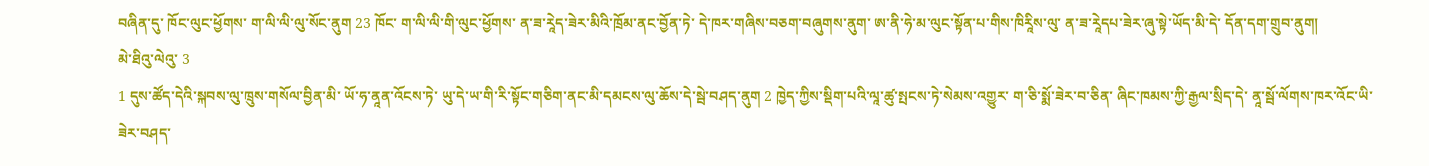བཞིན་དུ་ ཁོང་ལུང་ཕྱོགས་ ག་ལི་ལི་ལུ་སོང་ནུག 23 ཁོང་ ག་ལི་ལི་གི་ལུང་ཕྱོགས་ ན་ཟ་རཱེད་ཟེར་མིའི་ཁྲོམ་ནང་བྱོན་ཏེ་ དེ་ཁར་གཞིས་བཅག་བཞུགས་ནུག་ ཨ་ནི་ཧེ་མ་ལུང་སྟོན་པ་གིས་ཁིརཱིས་ལུ་ ན་ཟ་རཱེདཔ་ཟེར་ཞུ་སྟེ་ཡོད་མི་དེ་ དོན་དག་གྲུབ་ནུག།
མེ་ཐིའུ་ལེའུ་ 3
1 དུས་ཚོད་དེའི་སྐབས་ལུ་ཁྲུས་གསོལ་བྱིན་མི་ ཡོ་ཧ་ནཱན་འོངས་ཏེ་ ཡུ་དེ་ཡ་གི་རི་སྟོང་གཅིག་ནང་མི་དམངས་ལུ་ཆོས་དེ་སྦེ་བཤད་ནུག 2 ཁྱེད་ཀྱིས་སྡིག་པའི་ལཱ་ཚུ་སྤངས་ཏེ་སེམས་འགྱུར་ ག་ཅི་སྨོ་ཟེར་བ་ཅིན་ ཞིང་ཁམས་ཀྱི་རྒྱལ་སྲིད་དེ་ ནཱ་སྦོ་ལོགས་ཁར་འོང་ཡི་ཟེར་བཤད་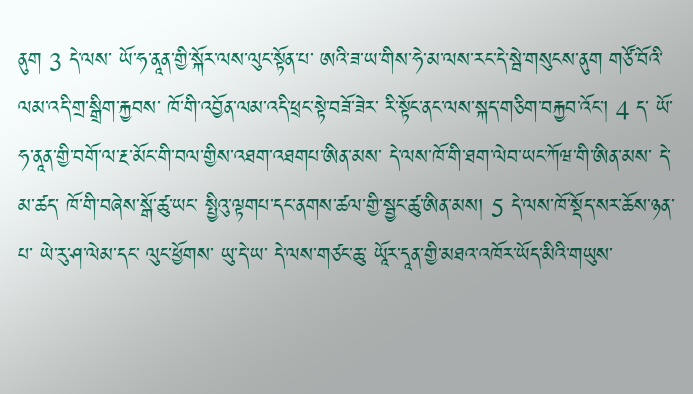ནུག 3 དེ་ལས་ ཡོ་ཧ་ནཱན་གྱི་སྐོར་ལས་ལུང་སྟོན་པ་ ཨའི་ཟ་ཡ་གིས་ཧེ་མ་ལས་རང་དེ་སྦེ་གསུངས་ནུག གཙོ་བོའི་ལམ་འདི་གྲ་སྒྲིག་རྐྱབས་ ཁོ་གི་འབྱོན་ལམ་འདི་ཕྲང་སྟེ་བཟོ་ཟེར་ རི་སྟོང་ནང་ལས་སྐད་གཅིག་བརྐྱབ་འོང་། 4 ད་ ཡོ་ཧ་ནཱན་གྱི་བགོ་ལ་རྔ་མོང་གི་བལ་གྱིས་འཐག་འཐགཔ་ཨིན་མས་ དེ་ལས་ཁོ་གི་ཐག་ལེབ་ཡང་ཀོཝ་གི་ཨིན་མས་ དེ་མ་ཚད་ ཁོ་གི་བཞེས་སྒོ་ཚུ་ཡང་ སྤྱིའུ་ལྟགཔ་དང་ནགས་ཚལ་གྱི་སྦྱང་ཚུ་ཨིན་མས། 5 དེ་ལས་ཁོ་སྡོད་སར་ཆོས་ཉན་པ་ ཡེ་རུ་ཤ་ལེམ་དང་ ལུང་ཕྱོགས་ ཡུ་དེ་ཡ་ དེ་ལས་གཙང་ཆུ་ ཡཱོར་དཱན་གྱི་མཐའ་འཁོར་ཡོད་མིའི་གཡུས་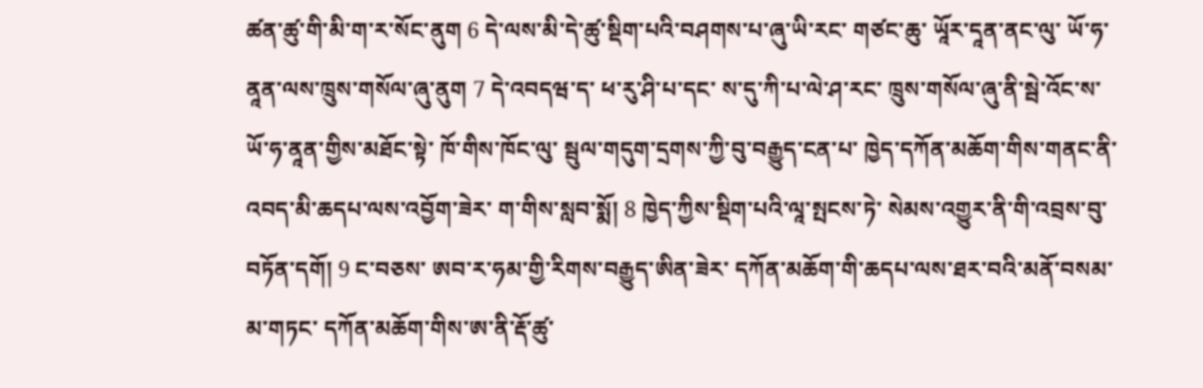ཚན་ཚུ་གི་མི་ག་ར་སོང་ནུག 6 དེ་ལས་མི་དེ་ཚུ་སྡིག་པའི་བཤགས་པ་ཞུ་ཡི་རང་ གཙང་ཆུ་ ཡཱོར་དཱན་ནང་ལུ་ ཡོ་ཧ་ནཱན་ལས་ཁྲུས་གསོལ་ཞུ་ནུག 7 དེ་འབདཝ་ད་ ཕ་རུ་ཤི་པ་དང་ ས་དུ་ཀི་པ་ལེ་ཤ་རང་ ཁྲུས་གསོལ་ཞུ་ནི་སྦེ་འོང་ས་ ཡོ་ཧ་ནཱན་གྱིས་མཐོང་སྟེ་ ཁོ་གིས་ཁོང་ལུ་ སྦུལ་གདུག་དྲགས་ཀྱི་བུ་བརྒྱུད་ངན་པ་ ཁྱེད་དཀོན་མཆོག་གིས་གནང་ནི་འབད་མི་ཆདཔ་ལས་འབྱོག་ཟེར་ ག་གིས་སླབ་སྨོ། 8 ཁྱེད་ཀྱིས་སྡིག་པའི་ལཱ་སྤངས་ཏེ་ སེམས་འགྱུར་ནི་གི་འབྲས་བུ་བཏོན་དགོ། 9 ང་བཅས་ ཨབ་ར་ཧམ་གྱི་རིགས་བརྒྱུད་ཨིན་ཟེར་ དཀོན་མཆོག་གི་ཆདཔ་ལས་ཐར་བའི་མནོ་བསམ་མ་གཏང་ དཀོན་མཆོག་གིས་ཨ་ནི་རྡོ་ཚུ་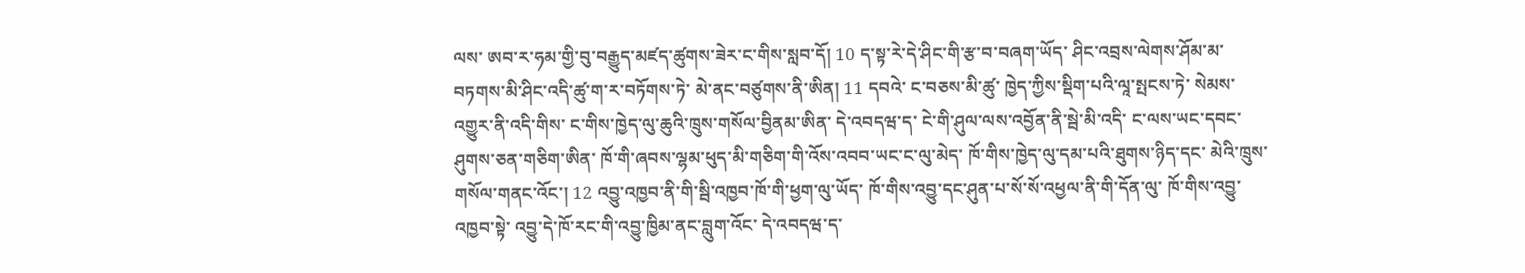ལས་ ཨབ་ར་ཧམ་གྱི་བུ་བརྒྱུད་མཛད་ཚུགས་ཟེར་ང་གིས་སླབ་དོ། 10 ད་སྟ་རེ་དེ་ཤིང་གི་རྩ་བ་བཞག་ཡོད་ ཤིང་འབྲས་ལེགས་ཤོམ་མ་བཏགས་མི་ཤིང་འདི་ཚུ་ག་ར་བཏོགས་ཏེ་ མེ་ནང་བཙུགས་ནི་ཨིན། 11 དབའེ་ ང་བཅས་མི་ཚུ་ ཁྱེད་ཀྱིས་སྡིག་པའི་ལཱ་སྤངས་ཏེ་ སེམས་འགྱུར་ནི་འདི་གིས་ ང་གིས་ཁྱེད་ལུ་ཆུའི་ཁྲུས་གསོལ་བྱིནམ་ཨིན་ དེ་འབདཝ་ད་ ངེ་གི་ཤུལ་ལས་འབྱོན་ནི་སྦེ་མི་འདི་ ང་ལས་ཡང་དབང་ཤུགས་ཅན་གཅིག་ཨིན་ ཁོ་གི་ཞབས་ལྷམ་ཕུད་མི་གཅིག་གི་འོས་འབབ་ཡང་ང་ལུ་མེད་ ཁོ་གིས་ཁྱེད་ལུ་དམ་པའི་ཐུགས་ཉིད་དང་ མེའི་ཁྲུས་གསོལ་གནང་འོང་། 12 འབྱུ་འཁྱབ་ནི་གི་སྦི་འཁྱབ་ཁོ་གི་ཕྱག་ལུ་ཡོད་ ཁོ་གིས་འབྱུ་དང་ཤུན་པ་སོ་སོ་འཕྱལ་ནི་གི་དོན་ལུ་ ཁོ་གིས་འབྱུ་འཁྱབ་སྟེ་ འབྱུ་དེ་ཁོ་རང་གི་འབྱུ་ཁྱིམ་ནང་བླུག་འོང་ དེ་འབདཝ་ད་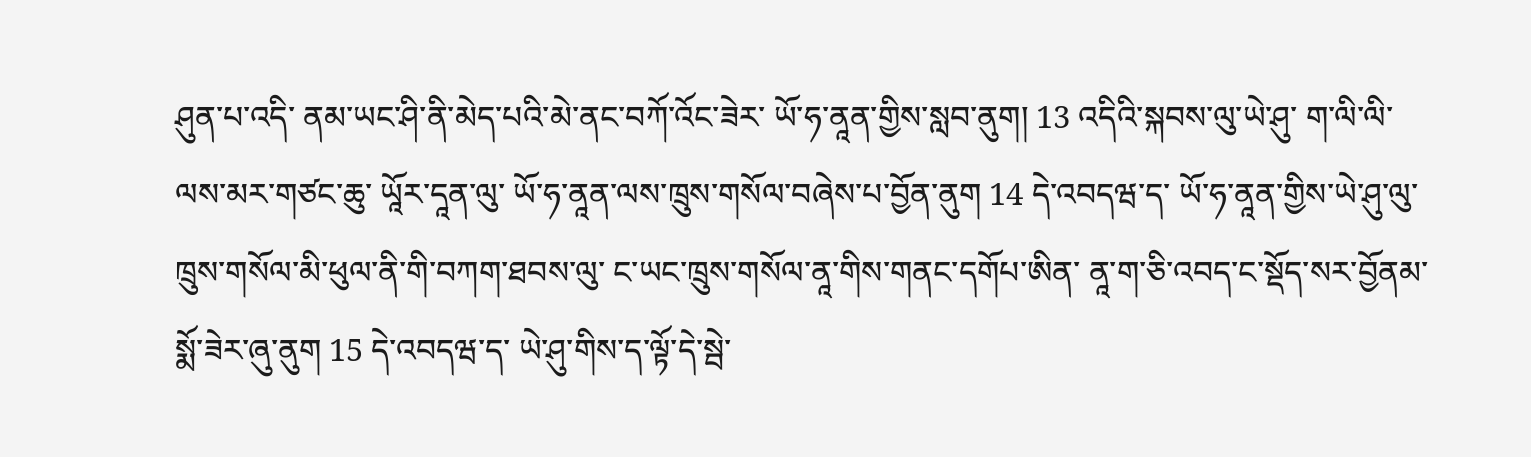ཤུན་པ་འདི་ ནམ་ཡང་ཤི་ནི་མེད་པའི་མེ་ནང་བཀོ་འོང་ཟེར་ ཡོ་ཧ་ནཱན་གྱིས་སླབ་ནུག། 13 འདིའི་སྐབས་ལུ་ཡེ་ཤུ་ ག་ལི་ལི་ལས་མར་གཙང་ཆུ་ ཡཱོར་དཱན་ལུ་ ཡོ་ཧ་ནཱན་ལས་ཁྲུས་གསོལ་བཞེས་པ་བྱོན་ནུག 14 དེ་འབདཝ་ད་ ཡོ་ཧ་ནཱན་གྱིས་ཡེ་ཤུ་ལུ་ ཁྲུས་གསོལ་མི་ཕུལ་ནི་གི་བཀག་ཐབས་ལུ་ ང་ཡང་ཁྲུས་གསོལ་ནཱ་གིས་གནང་དགོཔ་ཨིན་ ནཱ་ག་ཅི་འབད་ང་སྡོད་སར་བྱོནམ་སྨོ་ཟེར་ཞུ་ནུག 15 དེ་འབདཝ་ད་ ཡེ་ཤུ་གིས་ད་ལྟོ་དེ་སྦེ་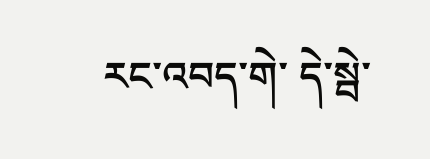རང་འབད་གེ་ དེ་སྦེ་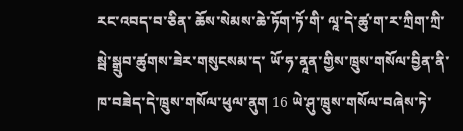རང་འབད་བ་ཅིན་ ཆོས་སེམས་ཆེ་ཏོག་ཏོ་གི་ ལཱ་དེ་ཚུ་ག་ར་ཀྲིག་ཀྲི་སྦེ་སྒྲུབ་ཚུགས་ཟེར་གསུངསམ་ད་ ཡོ་ཧ་ནཱན་གྱིས་ཁྲུས་གསོལ་བྱིན་ནི་ ཁ་བཟེད་དེ་ཁྲུས་གསོལ་ཕུལ་ནུག 16 ཡེ་ཤུ་ཁྲུས་གསོལ་བཞེས་ཏེ་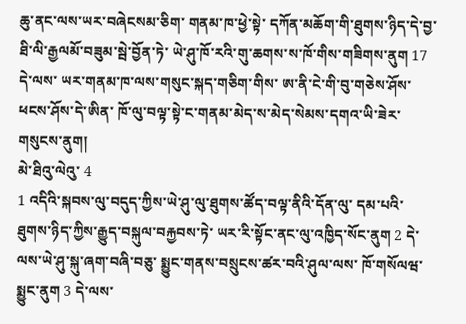ཆུ་ནང་ལས་ཡར་བཞེངསམ་ཅིག་ གནམ་ཁ་ཕྱེ་སྟེ་ དཀོན་མཆོག་གི་ཐུགས་ཉིད་དེ་བྱ་ཐི་ལི་རྒྱལམོ་བཟུམ་སྦེ་བྱོན་ཏེ་ ཡེ་ཤུ་ཁོ་རའི་གུ་ཆགས་ས་ཁོ་གིས་གཟིགས་ནུག 17 དེ་ལས་ ཡར་གནམ་ཁ་ལས་གསུང་སྐད་གཅིག་གིས་ ཨ་ནི་ངེ་གི་བུ་གཅེས་ཤོས་ཕངས་ཤོས་དེ་ཨིན་ ཁོ་ལུ་བལྟ་སྟེ་ང་གནམ་མེད་ས་མེད་སེམས་དགའ་ཡི་ཟེར་གསུངས་ནུག།
མེ་ཐིའུ་ལེའུ་ 4
1 འདིའི་སྐབས་ལུ་བདུད་ཀྱིས་ཡེ་ཤུ་ལུ་ཐུགས་ཚོད་བལྟ་ནིའི་དོན་ལུ་ དམ་པའི་ཐུགས་ཉིད་ཀྱིས་རྒྱུད་བསྐུལ་བརྐྱབས་ཏེ་ ཡར་རི་སྟོང་ནང་ལུ་འཁྱིད་སོང་ནུག 2 དེ་ལས་ཡེ་ཤུ་སྐུ་ཞག་བཞི་བཅུ་ སྨྱུང་གནས་བསྲུངས་ཚར་བའི་ཤུལ་ལས་ ཁོ་གསོལཝ་སྨྱུང་ནུག 3 དེ་ལས་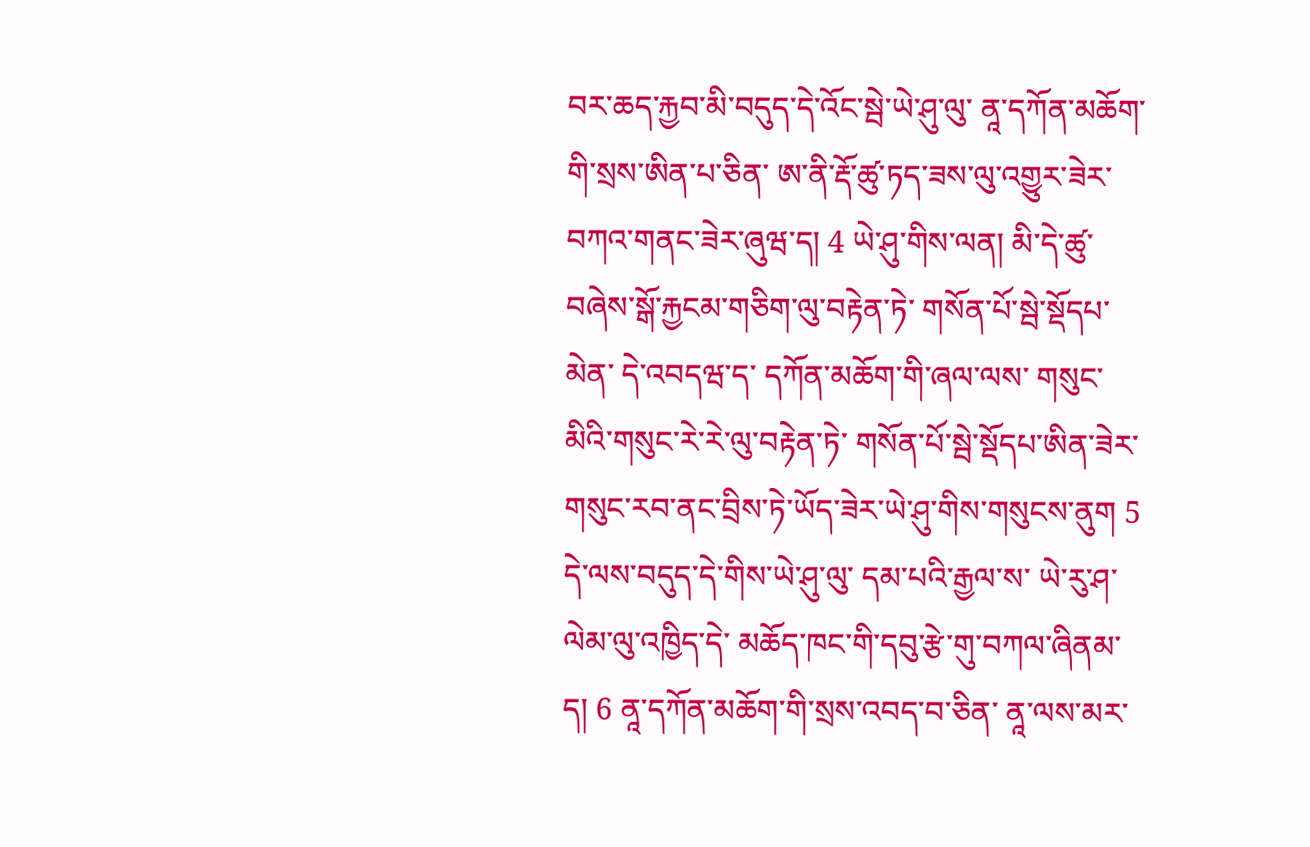བར་ཆད་རྐྱབ་མི་བདུད་དེ་འོང་སྦེ་ཡེ་ཤུ་ལུ་ ནཱ་དཀོན་མཆོག་གི་སྲས་ཨིན་པ་ཅིན་ ཨ་ནི་རྡོ་ཚུ་ཏད་ཟས་ལུ་འགྱུར་ཟེར་བཀའ་གནང་ཟེར་ཞུཝ་ད། 4 ཡེ་ཤུ་གིས་ལན། མི་དེ་ཚུ་བཞེས་སྒོ་རྐྱངམ་གཅིག་ལུ་བརྟེན་ཏེ་ གསོན་པོ་སྦེ་སྡོདཔ་མེན་ དེ་འབདཝ་ད་ དཀོན་མཆོག་གི་ཞལ་ལས་ གསུང་མིའི་གསུང་རེ་རེ་ལུ་བརྟེན་ཏེ་ གསོན་པོ་སྦེ་སྡོདཔ་ཨིན་ཟེར་ གསུང་རབ་ནང་བྲིས་ཏེ་ཡོད་ཟེར་ཡེ་ཤུ་གིས་གསུངས་ནུག 5 དེ་ལས་བདུད་དེ་གིས་ཡེ་ཤུ་ལུ་ དམ་པའི་རྒྱལ་ས་ ཡེ་རུ་ཤ་ལེམ་ལུ་འཁྱིད་དེ་ མཆོད་ཁང་གི་དབུ་རྩེ་གུ་བཀལ་ཞིནམ་ད། 6 ནཱ་དཀོན་མཆོག་གི་སྲས་འབད་བ་ཅིན་ ནཱ་ལས་མར་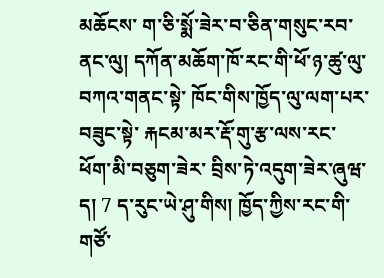མཆོངས་ ག་ཅི་སྨོ་ཟེར་བ་ཅིན་གསུང་རབ་ནང་ལུ། དཀོན་མཆོག་ཁོ་རང་གི་ཕོ་ཉ་ཚུ་ལུ་ བཀའ་གནང་སྟེ་ ཁོང་གིས་ཁྱོད་ལུ་ལག་པར་བཟུང་སྟེ་ རྐངམ་མར་རྡོ་གུ་རྩ་ལས་རང་ ཕོག་མི་བཅུག་ཟེར་ བྲིས་ཏེ་འདུག་ཟེར་ཞུཝ་ད། 7 ད་རུང་ཡེ་ཤུ་གིས། ཁྱོད་ཀྱིས་རང་གི་གཙོ་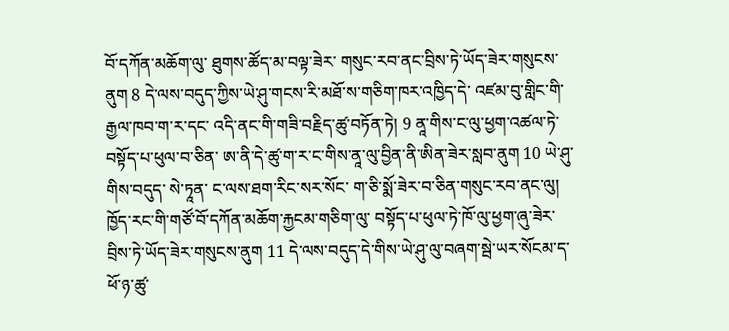བོ་དཀོན་མཆོག་ལུ་ ཐུགས་ཚོད་མ་བལྟ་ཟེར་ གསུང་རབ་ནང་བྲིས་ཏེ་ཡོད་ཟེར་གསུངས་ནུག 8 དེ་ལས་བདུད་ཀྱིས་ཡེ་ཤུ་གངས་རི་མཐོ་ས་གཅིག་ཁར་འཁྱིད་དེ་ འཛམ་བུ་གླིང་གི་རྒྱལ་ཁབ་ག་ར་དང་ འདི་ནང་གི་གཟི་བརྗིད་ཚུ་བཏོན་ཏེ། 9 ནཱ་གིས་ང་ལུ་ཕྱག་འཚལ་ཏེ་བསྟོད་པ་ཕུལ་བ་ཅིན་ ཨ་ནི་དེ་ཚུ་ག་ར་ང་གིས་ནཱ་ལུ་བྱིན་ནི་ཨིན་ཟེར་སླབ་ནུག 10 ཡེ་ཤུ་གིས་བདུད་ སེ་ཏཱན་ ང་ལས་ཐག་རིང་སར་སོང་ ག་ཅི་སྨོ་ཟེར་བ་ཅིན་གསུང་རབ་ནང་ལུ། ཁྱོད་རང་གི་གཙོ་བོ་དཀོན་མཆོག་རྐྱངམ་གཅིག་ལུ་ བསྟོད་པ་ཕུལ་ཏེ་ཁོ་ལུ་ཕྱག་ཞུ་ཟེར་ བྲིས་ཏེ་ཡོད་ཟེར་གསུངས་ནུག 11 དེ་ལས་བདུད་དེ་གིས་ཡེ་ཤུ་ལུ་བཞག་སྦེ་ཡར་སོངམ་ད་ ཕོ་ཉ་ཚུ་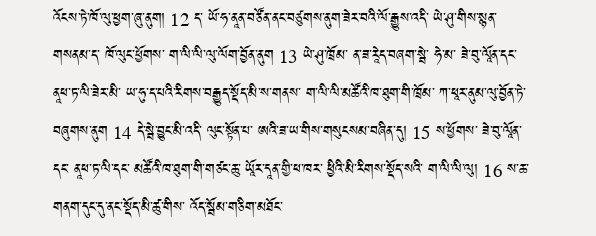འོངས་ཏེ་ཁོ་ལུ་ཕྱག་ཞུ་ནུག། 12 ད་ ཡོ་ཧ་ནཱན་བཙོན་ནང་བཙུགས་ནུག་ཟེར་བའི་ལོ་རྒྱུས་འདི་ ཡེ་ཤུ་གིས་སྙན་གསནམ་ད་ ཁོ་ལུང་ཕྱོགས་ ག་ལི་ལི་ལུ་ལོག་བྱོན་ནུག 13 ཡེ་ཤུ་ཁྲོམ་ ན་ཟ་རཱེད་བཞག་སྦེ་ ཧེ་མ་ ཟེ་བུ་ལཱོན་དང་ ནཱཕ་ཏ་ལི་ཟེར་མི་ ཡ་ཧུ་ད་པའི་རིགས་བརྒྱུད་སྡོད་མི་ས་གནས་ ག་ལི་ལི་མཚོའི་ཁ་ཐུག་གི་ཁྲོམ་ ཀ་ཕཱར་ནུམ་ལུ་བྱོན་ཏེ་བཞུགས་ནུག 14 དེ་སྦེ་བྱུང་མི་འདི་ ལུང་སྟོན་པ་ ཨའི་ཟ་ཡ་གིས་གསུངསམ་བཞིན་དུ། 15 ས་ཕྱོགས་ ཟེ་བུ་ལཱོན་དང་ ནཱཕ་ཏ་ལི་དང་ མཚོའི་ཁ་ཐུག་གི་གཙང་ཆུ་ ཡཱོར་དཱན་གྱི་ཕ་ཁར་ ཕྱིའི་མི་རིགས་སྡོད་སའི་ ག་ལི་ལི་ལུ། 16 ས་ཆ་གནག་དུང་དུ་ནང་སྡོད་མི་ཚུ་གིས་ འོད་སྦོམ་གཅིག་མཐོང་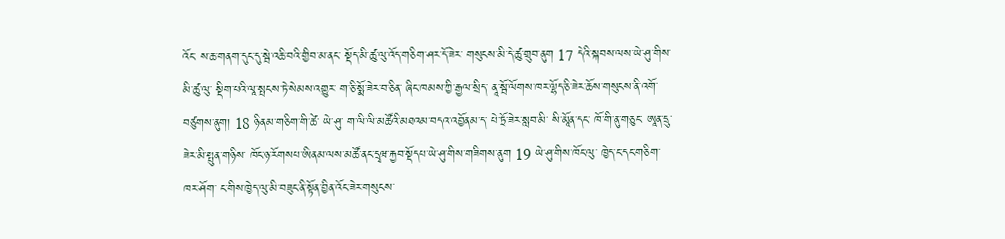འོང་ ས་ཆ་གནག་དུང་དུ་སྦེ་འཆི་བའི་གྱིབ་མ་ནང་ སྡོད་མི་ཚུ་ལུ་འོད་གཅིག་ཤར་དོ་ཟེར་ གསུངས་མི་དེ་ཚུ་གྲུབ་ནུག 17 དེའི་སྐབས་ལས་ཡེ་ཤུ་གིས་མི་ཚུ་ལུ་ སྡིག་པའི་ལཱ་སྤངས་ཏེ་སེམས་འགྱུར་ ག་ཅི་སྨོ་ཟེར་བ་ཅིན་ ཞིང་ཁམས་ཀྱི་རྒྱལ་སྲིད་ ནཱ་སྦོ་ལོགས་ཁར་ལྷོད་ཅི་ཟེར་ཆོས་གསུངས་ནི་འགོ་བཙུགས་ནུག། 18 ཉིནམ་གཅིག་གི་ཚེ་ ཡེ་ཤུ་ ག་ལི་ལི་མཚོའི་མཐའམ་བདའ་འབྱོནམ་ད་ པེ་ཏྲོ་ཟེར་སླབ་མི་ སི་མཱོན་དང་ ཁོ་གི་ནུ་གཅུང་ ཨཱན་དྲུ་ཟེར་མི་སྤུན་གཉིས་ ཁོང་ཉ་རོགསཔ་ཨིནམ་ལས་མཚོ་ནང་དྲྭཝ་རྐྱབ་སྡོདཔ་ཡེ་ཤུ་གིས་གཟིགས་ནུག 19 ཡེ་ཤུ་གིས་ཁོང་ལུ་ ཁྱེད་ང་དང་གཅིག་ཁར་ཤོག་ ང་གིས་ཁྱེད་ལུ་མི་བཟུང་ནི་སྟོན་བྱིན་འོང་ཟེར་གསུངས་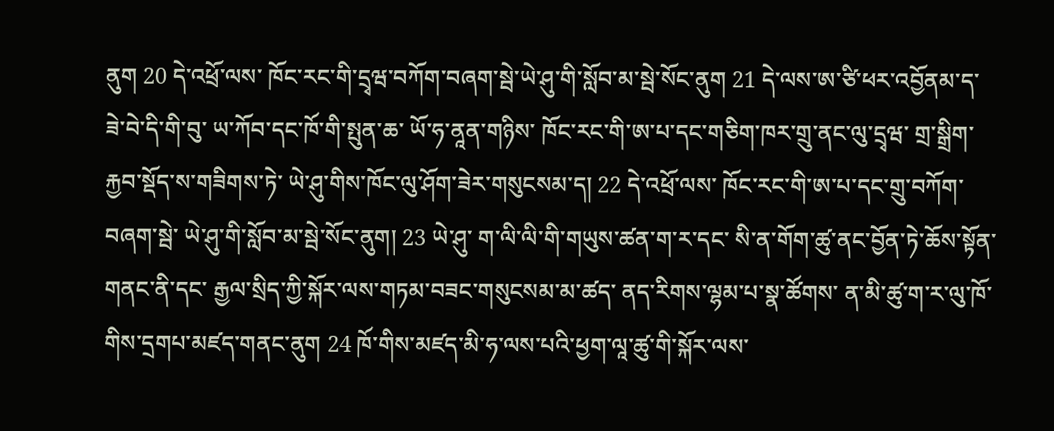ནུག 20 དེ་འཕྲོ་ལས་ ཁོང་རང་གི་དྲྭཝ་བཀོག་བཞག་སྦེ་ཡེ་ཤུ་གི་སློབ་མ་སྦེ་སོང་ནུག 21 དེ་ལས་ཨ་ཙི་ཕར་འབྱོནམ་ད་ ཟེ་བེ་དི་གི་བུ་ ཡ་ཀོབ་དང་ཁོ་གི་སྤུན་ཆ་ ཡོ་ཧ་ནཱན་གཉིས་ ཁོང་རང་གི་ཨ་པ་དང་གཅིག་ཁར་གྲུ་ནང་ལུ་དྲྭཝ་ གྲ་སྒྲིག་རྐྱབ་སྡོད་ས་གཟིགས་ཏེ་ ཡེ་ཤུ་གིས་ཁོང་ལུ་ཤོག་ཟེར་གསུངསམ་ད། 22 དེ་འཕྲོ་ལས་ ཁོང་རང་གི་ཨ་པ་དང་གྲུ་བཀོག་བཞག་སྦེ་ ཡེ་ཤུ་གི་སློབ་མ་སྦེ་སོང་ནུག། 23 ཡེ་ཤུ་ ག་ལི་ལི་གི་གཡུས་ཚན་ག་ར་དང་ སི་ན་གོག་ཚུ་ནང་བྱོན་ཏེ་ཆོས་སྟོན་གནང་ནི་དང་ རྒྱལ་སྲིད་ཀྱི་སྐོར་ལས་གཏམ་བཟང་གསུངསམ་མ་ཚད་ ནད་རིགས་ལྷམ་པ་སྣ་ཚོགས་ ན་མི་ཚུ་ག་ར་ལུ་ཁོ་གིས་དྲགཔ་མཛད་གནང་ནུག 24 ཁོ་གིས་མཛད་མི་ཧ་ལས་པའི་ཕྱག་ལཱ་ཚུ་གི་སྐོར་ལས་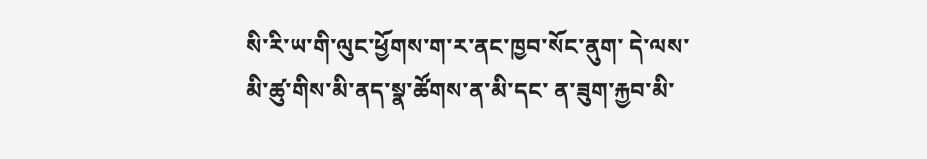སི་རི་ཡ་གི་ལུང་ཕྱོགས་ག་ར་ནང་ཁྱབ་སོང་ནུག་ དེ་ལས་མི་ཚུ་གིས་མི་ནད་སྣ་ཚོགས་ན་མི་དང་ ན་ཟུག་རྐྱབ་མི་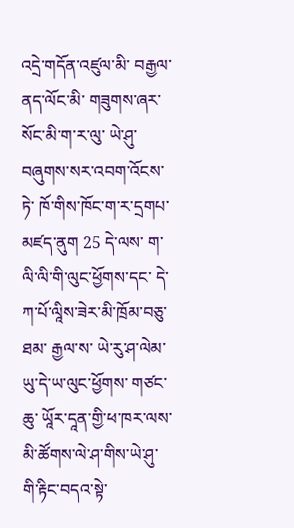འདྲེ་གདོན་འཛུལ་མི་ བརྒྱལ་ནད་ལོང་མི་ གཟུགས་ཞར་སོང་མི་ག་ར་ལུ་ ཡེ་ཤུ་བཞུགས་སར་འབག་འོངས་ཏེ་ ཁོ་གིས་ཁོང་ག་ར་དྲགཔ་མཛད་ནུག 25 དེ་ལས་ ག་ལི་ལི་གི་ལུང་ཕྱོགས་དང་ དེ་ཀ་པོ་ལཱིས་ཟེར་མི་ཁྲོམ་བཅུ་ཐམ་ རྒྱལ་ས་ ཡེ་རུ་ཤ་ལེམ་ ཡུ་དེ་ཡ་ལུང་ཕྱོགས་ གཙང་ཆུ་ ཡཱོར་དཱན་གྱི་ཕ་ཁར་ལས་ མི་ཚོགས་ལེ་ཤ་གིས་ཡེ་ཤུ་གི་རྟིང་བདའ་སྟེ་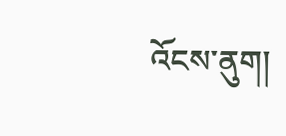འོངས་ནུག།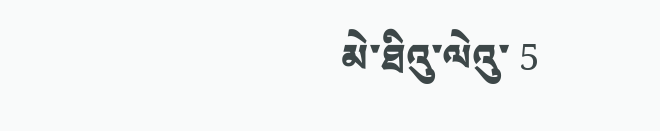མེ་ཐིའུ་ལེའུ་ 5